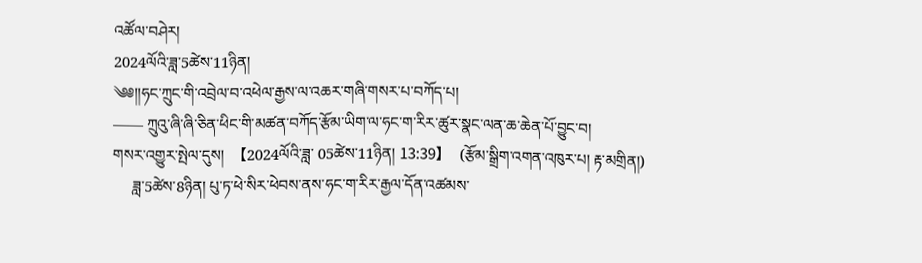འཚོལ་བཤེར།
2024ལོའི་ཟླ་5ཚེས་11ཉིན།
༄༅།།ཧང་ཀྲུང་གི་འབྲེལ་བ་འཕེལ་རྒྱས་ལ་འཆར་གཞི་གསར་པ་བཀོད་པ།
—— ཀྲུའུ་ཞི་ཞི་ཅིན་ཕིང་གི་མཚན་བཀོད་རྩོམ་ཡིག་ལ་ཧང་ག་རིར་ཚུར་སྣང་ལན་ཆ་ཆེན་པོ་བྱུང་བ།
གསར་འགྱུར་སྤེལ་དུས།  【2024ལོའི་ཟླ་ 05ཚེས་11ཉིན། 13:39】   (རྩོམ་སྒྲིག་འགན་འཁུར་པ། རྟ་མགྲིན།)
     ཟླ་5ཚེས་8ཉིན། པུ་ཏ་ཕེ་སིར་ཕེབས་ནས་ཧང་ག་རིར་རྒྱལ་དོན་འཚམས་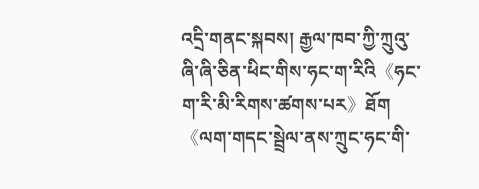འདྲི་གནང་སྐབས། རྒྱལ་ཁབ་ཀྱི་ཀྲུའུ་ཞི་ཞི་ཅིན་ཕིང་གིས་ཧང་ག་རིའི《ཧང་ག་རི་མི་རིགས་ཚགས་པར》ཐོག《ལག་གདང་སྦྲེལ་ནས་ཀྲུང་ཧང་གི་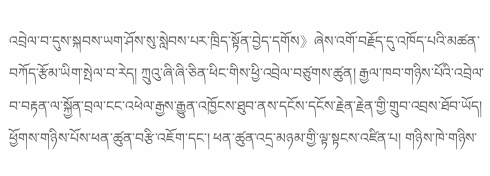འབྲེལ་བ་དུས་སྐབས་ཡག་ཤོས་སུ་སླེབས་པར་ཁྲིད་སྟོན་བྱེད་དགོས》ཞེས་འགོ་བརྗོད་དུ་འཁོད་པའི་མཚན་བཀོད་རྩོམ་ཡིག་སྤེལ་བ་རེད། ཀྲུའུ་ཞི་ཞི་ཅིན་ཕིང་གིས་ཕྱི་འབྲེལ་བཙུགས་ཚུན། རྒྱལ་ཁབ་གཉིས་པོའི་འབྲེལ་བ་བརྟན་ལ་སྐྱོན་བྲལ་ངང་འཕེལ་རྒྱས་རྒྱུན་འཁྱོངས་ཐུབ་ནས་དངོས་དངོས་རྗེན་རྗེན་གྱི་གྲུབ་འབྲས་ཐོབ་ཡོད། ཕྱོགས་གཉིས་པོས་ཕན་ཚུན་བརྩི་འཇོག་དང་། ཕན་ཚུན་འདྲ་མཉམ་གྱི་ལྟ་སྟངས་འཛིན་པ། གཉིས་ཁེ་གཉིས་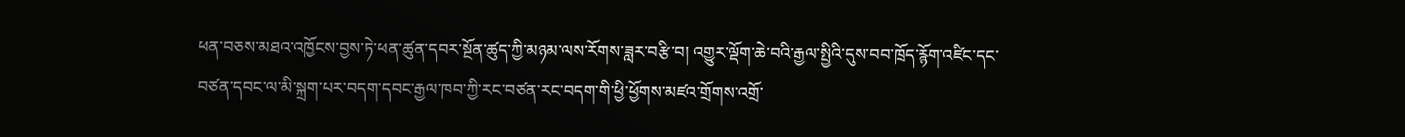ཕན་བཅས་མཐའ་འཁྱོངས་བྱས་ཏེ་ཕན་ཚུན་དབར་སྔོན་ཚུད་ཀྱི་མཉམ་ལས་རོགས་ཟླར་བརྩི་བ། འགྱུར་ལྡོག་ཆེ་བའི་རྒྱལ་སྤྱིའི་དུས་བབ་ཁྲོད་རྙོག་འཛིང་དང་བཙན་དབང་ལ་མི་སྐྲག་པར་བདག་དབང་རྒྱལ་ཁབ་ཀྱི་རང་བཙན་རང་བདག་གི་ཕྱི་ཕྱོགས་མཛའ་གྲོགས་འགྲོ་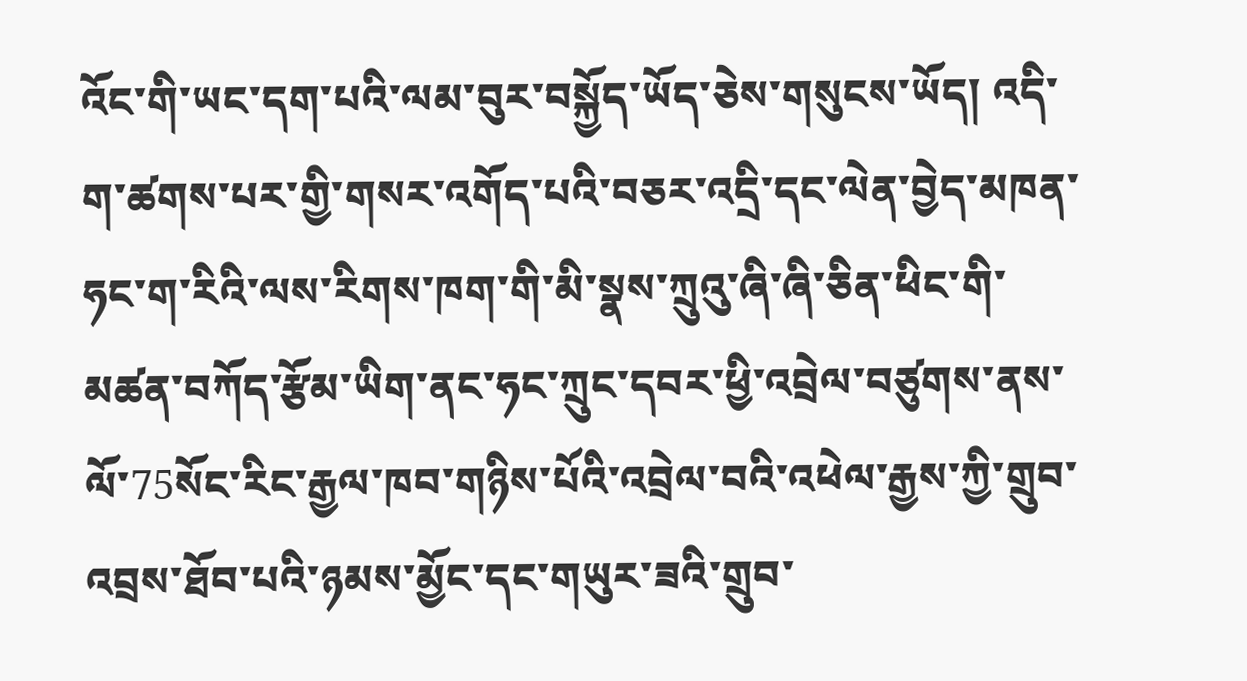འོང་གི་ཡང་དག་པའི་ལམ་བུར་བསྐྱོད་ཡོད་ཅེས་གསུངས་ཡོད། འདི་ག་ཚགས་པར་གྱི་གསར་འགོད་པའི་བཅར་འདྲི་དང་ལེན་བྱེད་མཁན་ཧང་ག་རིའི་ལས་རིགས་ཁག་གི་མི་སྣས་ཀྲུའུ་ཞི་ཞི་ཅིན་ཕིང་གི་མཚན་བཀོད་རྩོམ་ཡིག་ནང་ཧང་ཀྲུང་དབར་ཕྱི་འབྲེལ་བཙུགས་ནས་ལོ་75སོང་རིང་རྒྱལ་ཁབ་གཉིས་པོའི་འབྲེལ་བའི་འཕེལ་རྒྱས་ཀྱི་གྲུབ་འབྲས་ཐོབ་པའི་ཉམས་མྱོང་དང་གཡུར་ཟའི་གྲུབ་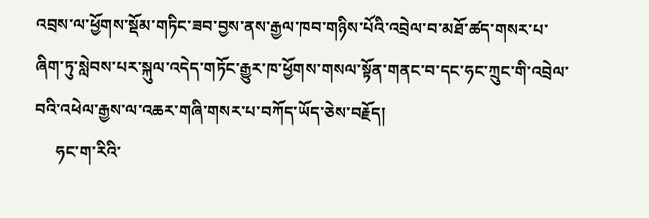འབྲས་ལ་ཕྱོགས་སྡོམ་གཏིང་ཟབ་བྱས་ནས་རྒྱལ་ཁབ་གཉིས་པོའི་འབྲེལ་བ་མཐོ་ཚད་གསར་པ་ཞིག་ཏུ་སླེབས་པར་སྐུལ་འདེད་གཏོང་རྒྱུར་ཁ་ཕྱོགས་གསལ་སྟོན་གནང་བ་དང་ཧང་ཀྲུང་གི་འབྲེལ་བའི་འཕེལ་རྒྱས་ལ་འཆར་གཞི་གསར་པ་བཀོད་ཡོད་ཅེས་བརྗོད།
     ཧང་ག་རིའི་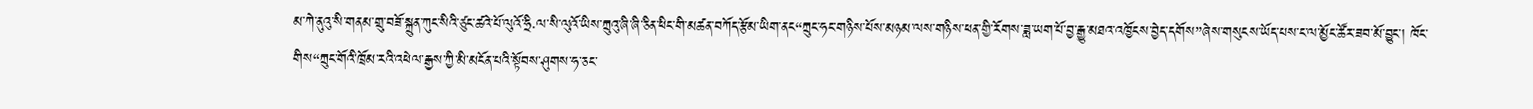མ་ཀེ་ནུའུ་སི་གནམ་གྲུ་བཟོ་སྐྲུན་ཀུང་སིའི་ཙུང་ཚའེ་པོ་ལུའོ་ཧྲི·ལ་སི་ལུའོ་ཡིས་ཀྲུའུ་ཞི་ཞི་ཅིན་ཕིང་གི་མཚན་བཀོད་རྩོམ་ཡིག་ནང“ཀྲུང་ཧང་གཉིས་པོས་མཉམ་ལས་གཉིས་ཕན་གྱི་རོགས་ཟླ་ཡག་པོ་བྱ་རྒྱུ་མཐའ་འཁྱོངས་བྱེད་དགོས”ཞེས་གསུངས་ཡོད་པས་ང་ལ་མྱོང་ཚོར་ཟབ་མོ་བྱུང་། ཁོང་གིས“ཀྲུང་གོའི་ཁྲོམ་རའི་འཕེལ་རྒྱས་ཀྱི་མི་མངོན་པའི་སྟོབས་ཤུགས་ཧ་ཅང་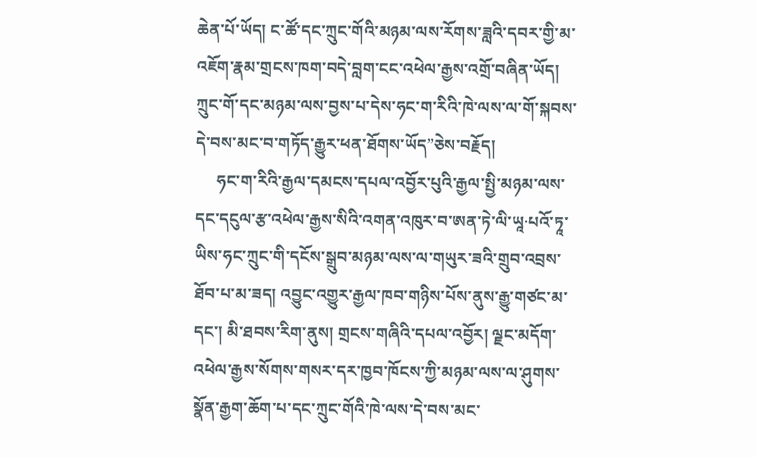ཆེན་པོ་ཡོད། ང་ཚོ་དང་ཀྲུང་གོའི་མཉམ་ལས་རོགས་ཟླའི་དབར་གྱི་མ་འཇོག་རྣམ་གྲངས་ཁག་བདེ་བླག་ངང་འཕེལ་རྒྱས་འགྲོ་བཞིན་ཡོད། ཀྲུང་གོ་དང་མཉམ་ལས་བྱས་པ་དེས་ཧང་ག་རིའི་ཁེ་ལས་ལ་གོ་སྐབས་དེ་བས་མང་བ་གཏོད་རྒྱུར་ཕན་ཐོགས་ཡོད”ཅེས་བརྗོད།
     ཧང་ག་རིའི་རྒྱལ་དམངས་དཔལ་འབྱོར་པུའི་རྒྱལ་སྤྱི་མཉམ་ལས་དང་དངུལ་རྩ་འཕེལ་རྒྱས་སིའི་འགན་འཁུར་བ་ཨན་ཏེ་ལི་ཡཱ·པའོ་ཏཱ་ཡིས་ཧང་ཀྲུང་གི་དངོས་སྒྲུབ་མཉམ་ལས་ལ་གཡུར་ཟའི་གྲུབ་འབྲས་ཐོབ་པ་མ་ཟད། འབྱུང་འགྱུར་རྒྱལ་ཁབ་གཉིས་པོས་ནུས་རྒྱུ་གཙང་མ་དང་། མི་ཐབས་རིག་ནུས། གྲངས་གཞིའི་དཔལ་འབྱོར། ལྗང་མདོག་འཕེལ་རྒྱས་སོགས་གསར་དར་ཁྱབ་ཁོངས་ཀྱི་མཉམ་ལས་ལ་ཤུགས་སྣོན་རྒྱག་ཆོག་པ་དང་ཀྲུང་གོའི་ཁེ་ལས་དེ་བས་མང་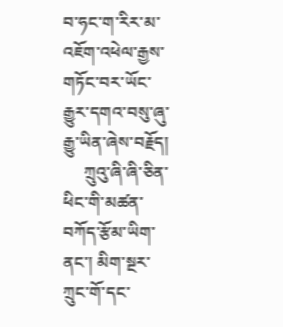བ་ཧང་ག་རིར་མ་འཇོག་འཕེལ་རྒྱས་གཏོང་བར་ཡོང་རྒྱུར་དགའ་བསུ་ཞུ་རྒྱུ་ཡིན་ཞེས་བརྗོད།
     ཀྲུའུ་ཞི་ཞི་ཅིན་ཕིང་གི་མཚན་བཀོད་རྩོམ་ཡིག་ནང་། མིག་སྔར་ཀྲུང་གོ་དང་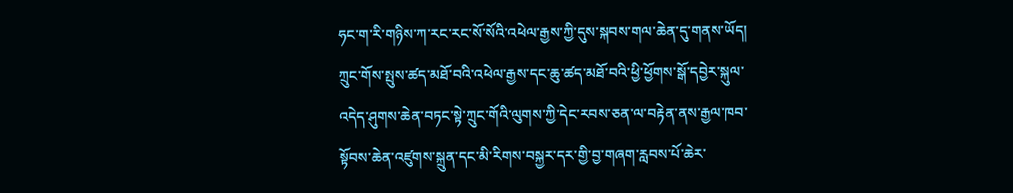ཧང་ག་རི་གཉིས་ཀ་རང་རང་སོ་སོའི་འཕེལ་རྒྱས་ཀྱི་དུས་སྐབས་གལ་ཆེན་དུ་གནས་ཡོད། ཀྲུང་གོས་སྤུས་ཚད་མཐོ་བའི་འཕེལ་རྒྱས་དང་ཆུ་ཚད་མཐོ་བའི་ཕྱི་ཕྱོགས་སྒོ་དབྱེར་སྐུལ་འདེད་ཤུགས་ཆེན་བཏང་སྟེ་ཀྲུང་གོའི་ལུགས་ཀྱི་དེང་རབས་ཅན་ལ་བརྟེན་ནས་རྒྱལ་ཁབ་སྟོབས་ཆེན་འཛུགས་སྐྲུན་དང་མི་རིགས་བསྐྱར་དར་གྱི་བྱ་གཞག་རླབས་པོ་ཆེར་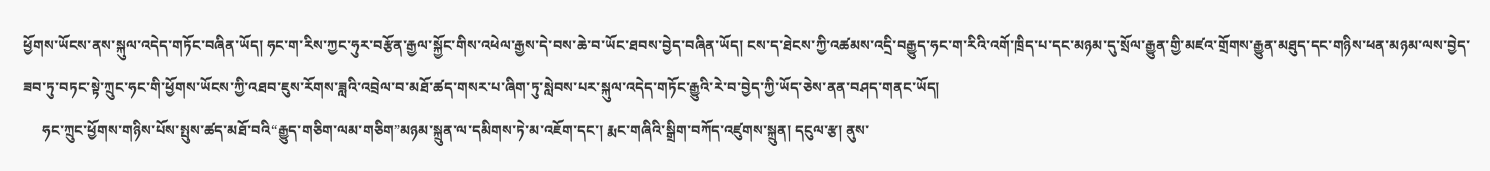ཕྱོགས་ཡོངས་ནས་སྐུལ་འདེད་གཏོང་བཞིན་ཡོད། ཧང་ག་རིས་ཀྱང་ཧུར་བརྩོན་རྒྱལ་སྐྱོང་གིས་འཕེལ་རྒྱས་དེ་བས་ཆེ་བ་ཡོང་ཐབས་བྱེད་བཞིན་ཡོད། ངས་ད་ཐེངས་ཀྱི་འཚམས་འདྲི་བརྒྱུད་ཧང་ག་རིའི་འགོ་ཁྲིད་པ་དང་མཉམ་དུ་སྲོལ་རྒྱུན་གྱི་མཛའ་གྲོགས་རྒྱུན་མཐུད་དང་གཉིས་ཕན་མཉམ་ལས་བྱེད་ཟབ་ཏུ་བཏང་སྟེ་ཀྲུང་ཧང་གི་ཕྱོགས་ཡོངས་ཀྱི་འཐབ་ཇུས་རོགས་ཟླའི་འབྲེལ་བ་མཐོ་ཚད་གསར་པ་ཞིག་ཏུ་སླེབས་པར་སྐུལ་འདེད་གཏོང་རྒྱུའི་རེ་བ་བྱེད་ཀྱི་ཡོད་ཅེས་ནན་བཤད་གནང་ཡོད།
     ཧང་ཀྲུང་ཕྱོགས་གཉིས་པོས་སྤུས་ཚད་མཐོ་བའི“རྒྱུད་གཅིག་ལམ་གཅིག”མཉམ་སྐྲུན་ལ་དམིགས་ཏེ་མ་འཇོག་དང་། རྨང་གཞིའི་སྒྲིག་བཀོད་འཛུགས་སྐྲུན། དངུལ་རྩ། ནུས་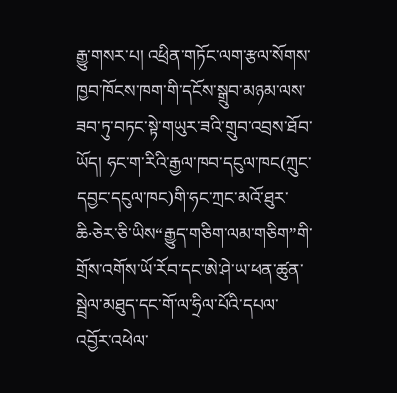རྒྱུ་གསར་པ། འཕྲིན་གཏོང་ལག་རྩལ་སོགས་ཁྱབ་ཁོངས་ཁག་གི་དངོས་སྒྲུབ་མཉམ་ལས་ཟབ་ཏུ་བཏང་སྟེ་གཡུར་ཟའི་གྲུབ་འབྲས་ཐོབ་ཡོད། ཧང་ག་རིའི་རྒྱལ་ཁབ་དངུལ་ཁང(ཀྲུང་དབྱང་དངུལ་ཁང)གི་ཧང་ཀྲང་མའོ་ཐུར་ཆི·ཅེར་ཅི་ཡིས“རྒྱུད་གཅིག་ལམ་གཅིག”གི་གྲོས་འགོས་ཡོ་རོབ་དང་ཨེ་ཤེ་ཡ་ཕན་ཚུན་སྦྲེལ་མཐུད་དང་གོ་ལ་ཧྲིལ་པོའི་དཔལ་འབྱོར་འཕེལ་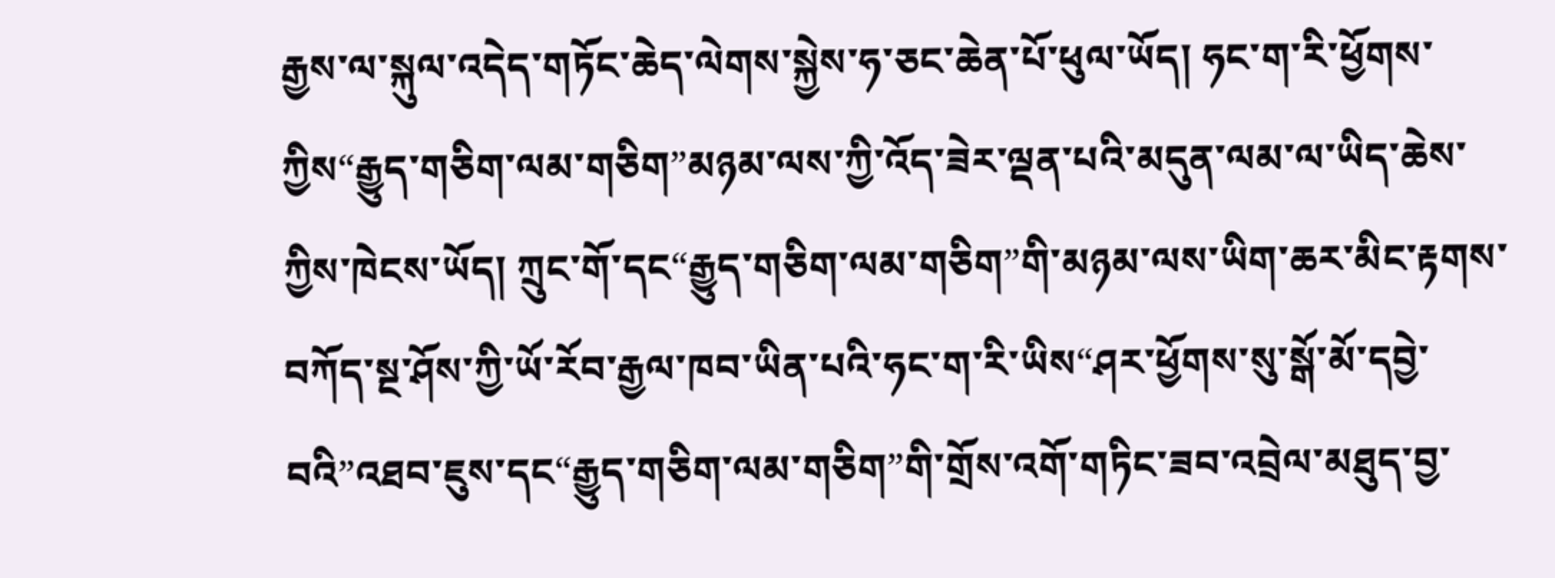རྒྱས་ལ་སྐུལ་འདེད་གཏོང་ཆེད་ལེགས་སྐྱེས་ཧ་ཅང་ཆེན་པོ་ཕུལ་ཡོད། ཧང་ག་རི་ཕྱོགས་ཀྱིས“རྒྱུད་གཅིག་ལམ་གཅིག”མཉམ་ལས་ཀྱི་འོད་ཟེར་ལྡན་པའི་མདུན་ལམ་ལ་ཡིད་ཆེས་ཀྱིས་ཁེངས་ཡོད། ཀྲུང་གོ་དང“རྒྱུད་གཅིག་ལམ་གཅིག”གི་མཉམ་ལས་ཡིག་ཆར་མིང་རྟགས་བཀོད་སྔ་ཤོས་ཀྱི་ཡོ་རོབ་རྒྱལ་ཁབ་ཡིན་པའི་ཧང་ག་རི་ཡིས“ཤར་ཕྱོགས་སུ་སྒོ་མོ་དབྱེ་བའི”འཐབ་ཇུས་དང“རྒྱུད་གཅིག་ལམ་གཅིག”གི་གྲོས་འགོ་གཏིང་ཟབ་འབྲེལ་མཐུད་བྱ་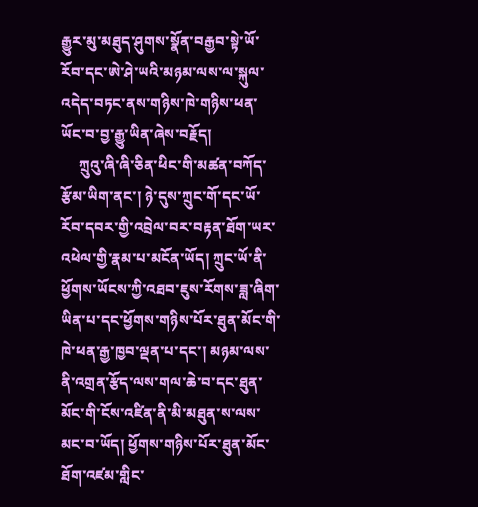རྒྱུར་མུ་མཐུད་ཤུགས་སྣོན་བརྒྱབ་སྟེ་ཡོ་རོབ་དང་ཨེ་ཤེ་ཡའི་མཉམ་ལས་ལ་སྐུལ་འདེད་བཏང་ནས་གཉིས་ཁེ་གཉིས་ཕན་ཡོང་བ་བྱ་རྒྱུ་ཡིན་ཞེས་བརྗོད།
     ཀྲུའུ་ཞི་ཞི་ཅིན་ཕིང་གི་མཚན་བཀོད་རྩོམ་ཡིག་ནང་། ཉེ་དུས་ཀྲུང་གོ་དང་ཡོ་རོབ་དབར་གྱི་འབྲེལ་བར་བརྟན་ཐོག་ཡར་འཕེལ་གྱི་རྣམ་པ་མངོན་ཡོད། ཀྲུང་ཡོ་ནི་ཕྱོགས་ཡོངས་ཀྱི་འཐབ་ཇུས་རོགས་ཟླ་ཞིག་ཡིན་པ་དང་ཕྱོགས་གཉིས་པོར་ཐུན་མོང་གི་ཁེ་ཕན་རྒྱ་ཁྱབ་ལྡན་པ་དང་། མཉམ་ལས་ནི་འགྲན་རྩོད་ལས་གལ་ཆེ་བ་དང་ཐུན་མོང་གི་ངོས་འཛིན་ནི་མི་མཐུན་ས་ལས་མང་བ་ཡོད། ཕྱོགས་གཉིས་པོར་ཐུན་མོང་ཐོག་འཛམ་གླིང་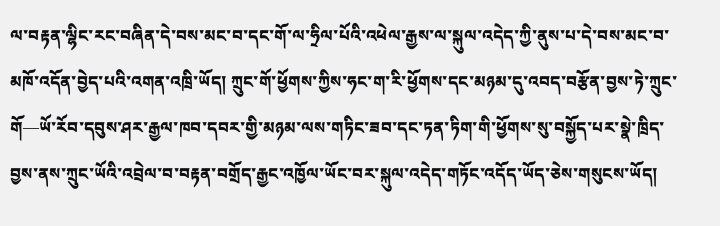ལ་བརྟན་ལྷིང་རང་བཞིན་དེ་བས་མང་བ་དང་གོ་ལ་ཧྲིལ་པོའི་འཕེལ་རྒྱས་ལ་སྐུལ་འདེད་ཀྱི་ནུས་པ་དེ་བས་མང་བ་མཁོ་འདོན་བྱེད་པའི་འགན་འཁྲི་ཡོད། ཀྲུང་གོ་ཕྱོགས་ཀྱིས་ཧང་ག་རི་ཕྱོགས་དང་མཉམ་དུ་འབད་བརྩོན་བྱས་ཏེ་ཀྲུང་གོ—ཡོ་རོབ་དབུས་ཤར་རྒྱལ་ཁབ་དབར་གྱི་མཉམ་ལས་གཏིང་ཟབ་དང་ཏན་ཏིག་གི་ཕྱོགས་སུ་བསྐྱོད་པར་སྣེ་ཁྲིད་བྱས་ནས་ཀྲུང་ཡོའི་འབྲེལ་བ་བརྟན་བགྲོད་རྒྱང་འཁྱོལ་ཡོང་བར་སྐུལ་འདེད་གཏོང་འདོད་ཡོད་ཅེས་གསུངས་ཡོད།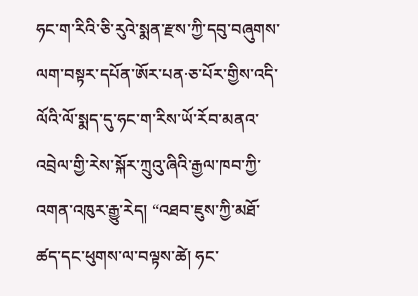ཧང་ག་རིའི་ཅི་རུའེ་སྨན་རྫས་ཀྱི་དབུ་བཞུགས་ལག་བསྟར་དཔོན་ཨོར་པན·ཅ་པོར་གྱིས་འདི་ལོའི་ལོ་སྨད་དུ་ཧང་ག་རིས་ཡོ་རོབ་མནའ་འབྲེལ་གྱི་རེས་སྐོར་ཀྲུའུ་ཞིའི་རྒྱལ་ཁབ་ཀྱི་འགན་འཁུར་རྒྱུ་རེད། “འཐབ་ཇུས་ཀྱི་མཐོ་ཚད་དང་ཕུགས་ལ་བལྟས་ཚེ། ཧང་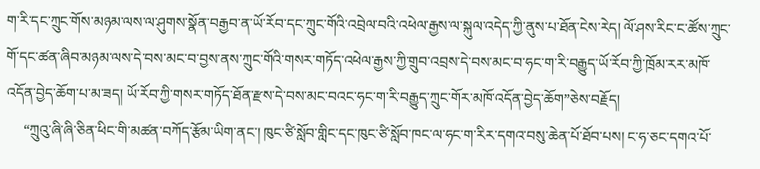ག་རི་དང་ཀྲུང་གོས་མཉམ་ལས་ལ་ཤུགས་སྣོན་བརྒྱབ་ན་ཡོ་རོབ་དང་ཀྲུང་གོའི་འབྲེལ་བའི་འཕེལ་རྒྱས་ལ་སྐུལ་འདེད་ཀྱི་ནུས་པ་ཐོན་ངེས་རེད། ལོ་ཤས་རིང་ང་ཚོས་ཀྲུང་གོ་དང་ཚན་ཞིབ་མཉམ་ལས་དེ་བས་མང་བ་བྱས་ནས་ཀྲུང་གོའི་གསར་གཏོད་འཕེལ་རྒྱས་ཀྱི་གྲུབ་འབྲས་དེ་བས་མང་བ་ཧང་ག་རི་བརྒྱུད་ཡོ་རོབ་ཀྱི་ཁྲོམ་རར་མཁོ་འདོན་བྱེད་ཆོག་པ་མ་ཟད། ཡོ་རོབ་ཀྱི་གསར་གཏོད་ཐོན་རྫས་དེ་བས་མང་བའང་ཧང་ག་རི་བརྒྱུད་ཀྲུང་གོར་མཁོ་འདོན་བྱེད་ཆོག”ཅེས་བརྗོད།
     “ཀྲུའུ་ཞི་ཞི་ཅིན་ཕིང་གི་མཚན་བཀོད་རྩོམ་ཡིག་ནང་། ཁུང་ཙི་སློབ་གླིང་དང་ཁུང་ཙི་སློབ་ཁང་ལ་ཧང་ག་རིར་དགའ་བསུ་ཆེན་པོ་ཐོབ་པས། ང་ཧ་ཅང་དགའ་པོ་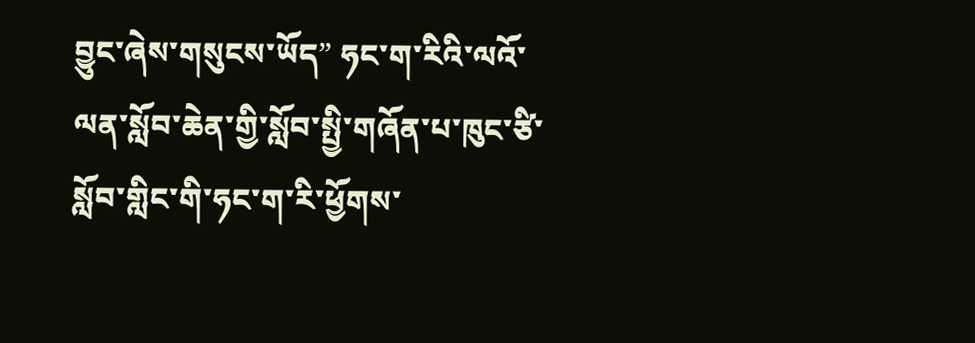བྱུང་ཞེས་གསུངས་ཡོད” ཧང་ག་རིའི་ལའོ་ལན་སློབ་ཆེན་གྱི་སློབ་སྤྱི་གཞོན་པ་ཁུང་ཙི་སློབ་གླིང་གི་ཧང་ག་རི་ཕྱོགས་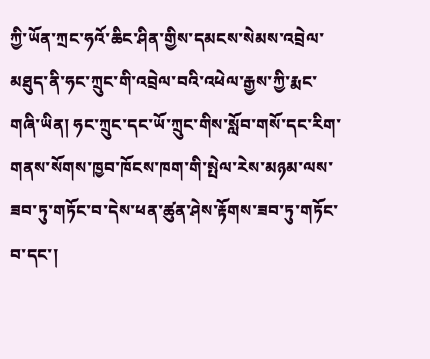ཀྱི་ཡོན་ཀྲང་ཧའོ་ཆིང་ཤིན་གྱིས་དམངས་སེམས་འབྲེལ་མཐུད་ནི་ཧང་ཀྲུང་གི་འབྲེལ་བའི་འཕེལ་རྒྱས་ཀྱི་རྨང་གཞི་ཡིན། ཧང་ཀྲུང་དང་ཡོ་ཀྲུང་གིས་སློབ་གསོ་དང་རིག་གནས་སོགས་ཁྱབ་ཁོངས་ཁག་གི་སྤེལ་རེས་མཉམ་ལས་ཟབ་ཏུ་གཏོང་བ་དེས་ཕན་ཚུན་ཤེས་རྟོགས་ཟབ་ཏུ་གཏོང་བ་དང་།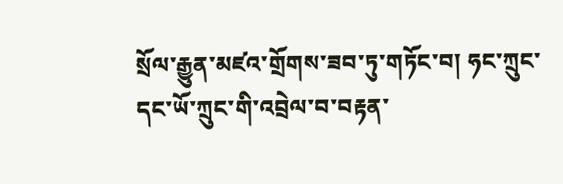སྲོལ་རྒྱུན་མཛའ་གྲོགས་ཟབ་ཏུ་གཏོང་བ། ཧང་ཀྲུང་དང་ཡོ་ཀྲུང་གི་འབྲེལ་བ་བརྟན་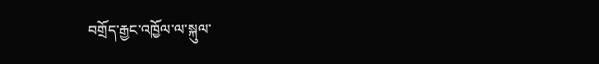བགྲོད་རྒྱང་འཁྱོལ་ལ་སྐུལ་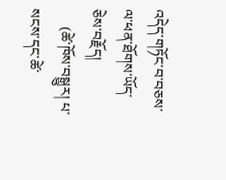འདེད་གཏོང་བ་བཅས་ལ་ཕན་ཐོགས་ཡོད་ཅེས་བརྗོད།
     (ཚེ་ཁོས་བསྒྱུར། པ་སངས་དང་ཚེ་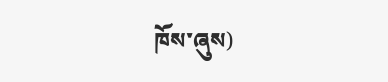ཁོས་ཞུས)